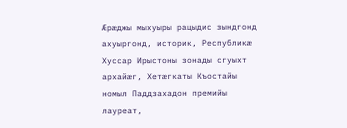Æрæджы мыхуыры рацыдис зындгонд ахуыргонд, историк, Республикæ Хуссар Ирыстоны зонады сгуыхт архайæг, Хетæгкаты Къостайы номыл Паддзахадон премийы лауреат,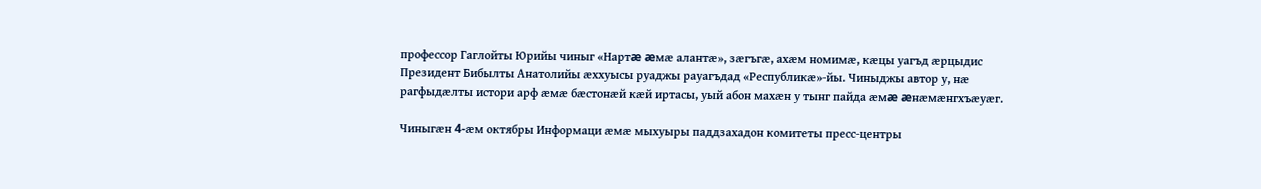профессор Гаглойты Юрийы чиныг «Нартæ æмæ алантæ», зæгъгæ, ахæм номимæ, кæцы уагъд æрцыдис Президент Бибылты Анатолийы æххуысы руаджы рауагъдад «Республикæ»-йы. Чиныджы автор у, нæ рагфыдæлты истори арф æмæ бæстонæй кæй иртасы, уый абон махæн у тынг пайда æмæ æнæмæнгхъæуæг.

Чиныгæн 4-æм октябры Информаци æмæ мыхуыры паддзахадон комитеты пресс-центры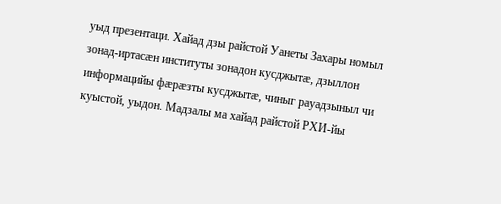уыд презентаци. Хайад дзы райстой Уанеты Захары номыл зонад-иртасæн институты зонадон кусджытæ, дзыллон информацийы фæрæзты кусджытæ, чиныг рауадзыныл чи куыстой, уыдон. Мадзалы ма хайад райстой РХИ-йы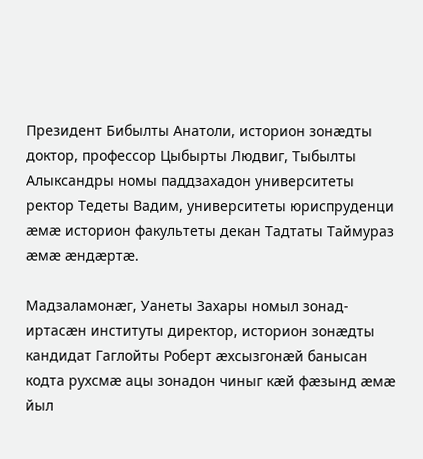Президент Бибылты Анатоли, историон зонæдты доктор, профессор Цыбырты Людвиг, Тыбылты Алыксандры номы паддзахадон университеты ректор Тедеты Вадим, университеты юриспруденци æмæ историон факультеты декан Тадтаты Таймураз æмæ æндæртæ.

Мадзаламонæг, Уанеты Захары номыл зонад-иртасæн институты директор, историон зонæдты кандидат Гаглойты Роберт æхсызгонæй банысан кодта рухсмæ ацы зонадон чиныг кæй фæзынд æмæ йыл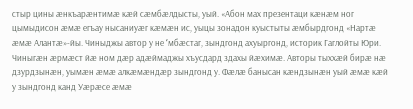стыр цины æнкъарæнтимæ кæй сæмбæлдысты, уый. «Абон мах презентаци кæнæм ног цымыдисон æмæ егъау нысаниуæг кæмæн ис, уыцы зонадон куыстыты æмбырдгонд «Нартæ æмæ Алантæ»-йы. Чиныджы автор у не ʻмбæстаг, зындгонд ахуыргонд, историк Гаглойты Юри. Чиныгæн æрмæст йæ ном дæр адæймаджы хъусдард здахы йæхимæ. Авторы тыххæй бирæ нæ дзурдзынæн, уымæн æмæ алкæмæндæр зындгонд у. Фæлæ банысан кæндзынæн уый æмæ кæй у зындгонд канд Уæрæсе æмæ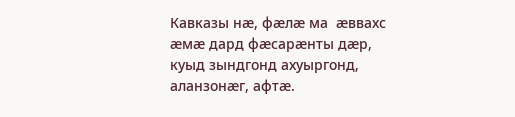Кавказы нæ, фæлæ ма  æввахс æмæ дард фæсарæнты дæр, куыд зындгонд ахуыргонд, аланзонæг, афтæ.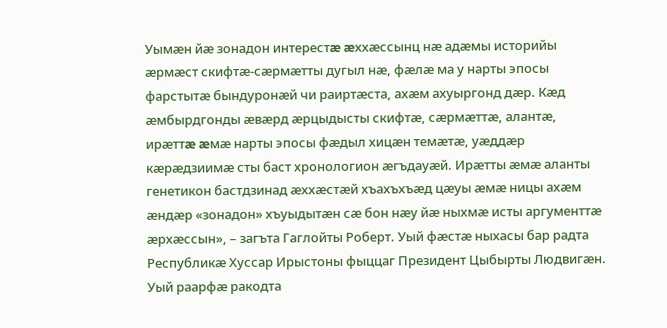Уымæн йæ зонадон интерестæ æххæссынц нæ адæмы историйы æрмæст скифтæ-сæрмæтты дугыл нæ, фæлæ ма у нарты эпосы фарстытæ бындуронæй чи раиртæста, ахæм ахуыргонд дæр. Кæд æмбырдгонды æвæрд æрцыдысты скифтæ, сæрмæттæ, алантæ, ирæттæ æмæ нарты эпосы фæдыл хицæн темæтæ, уæддæр кæрæдзиимæ сты баст хронологион æгъдауæй. Ирæтты æмæ аланты генетикон бастдзинад æххæстæй хъахъхъæд цæуы æмæ ницы ахæм æндæр «зонадон» хъуыдытæн сæ бон нæу йæ ныхмæ исты аргументтæ æрхæссын», – загъта Гаглойты Роберт. Уый фæстæ ныхасы бар радта Республикæ Хуссар Ирыстоны фыццаг Президент Цыбырты Людвигæн. Уый раарфæ ракодта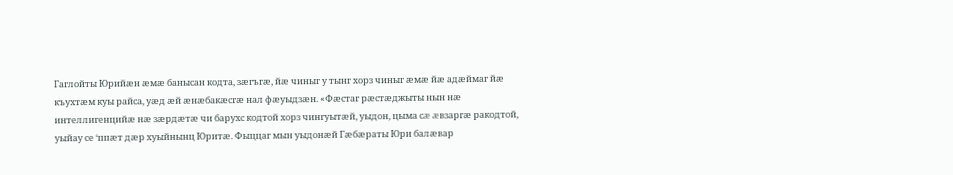Гаглойты Юрийæн æмæ банысан кодта, зæгъгæ, йæ чиныг у тынг хорз чиныг æмæ йæ адæймаг йæ къухтæм куы райса, уæд æй æнæбакæсгæ нал фæуыдзæн. «Фæстаг рæстæджыты нын нæ интеллигенцийæ нæ зæрдæтæ чи барухс кодтой хорз чингуытæй, уыдон, цыма сæ æвзаргæ ракодтой, уыйау се ‘ппæт дæр хуыйнынц Юритæ. Фыццаг мын уыдонæй Гæбæраты Юри балæвар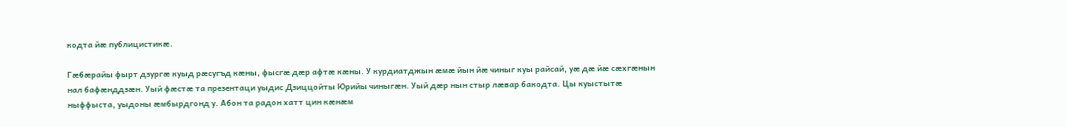кодта йæ публицистикæ.

Гæбæрайы фырт дзургæ куыд рæсугъд кæны, фысгæ дæр афтæ кæны. У курдиатджын æмæ йын йæ чиныг куы райсай, уæ дæ йæ сæхгæнын нал бафæнддзæн. Уый фæстæ та презентаци уыдис Дзиццойты Юрийы чиныгæн. Уый дæр нын стыр лæвар бакодта. Цы куыстытæ ныффыста, уыдоны æмбырдгонд у. Абон та радон хатт цин кæнæм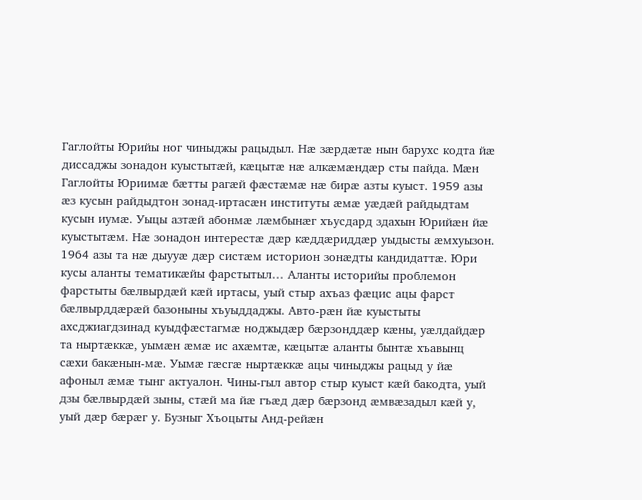Гаглойты Юрийы ног чиныджы рацыдыл. Нæ зæрдæтæ нын барухс кодта йæ диссаджы зонадон куыстытæй, кæцытæ нæ алкæмæндæр сты пайда. Мæн Гаглойты Юриимæ бæтты рагæй фæстæмæ нæ бирæ азты куыст. 1959 азы æз кусын райдыдтон зонад-иртасæн институты æмæ уæдæй райдыдтам кусын иумæ. Уыцы азтæй абонмæ лæмбынæг хъусдард здахын Юрийæн йæ куыстытæм. Нæ зонадон интерестæ дæр кæддæриддæр уыдысты æмхуызон. 1964 азы та нæ дыууæ дæр систæм историон зонæдты кандидаттæ. Юри кусы аланты тематикæйы фарстытыл… Аланты историйы проблемон фарстыты бæлвырдæй кæй иртасы, уый стыр ахъаз фæцис ацы фарст бæлвырддæрæй базоныны хъуыддаджы. Авто-рæн йæ куыстыты ахсджиагдзинад куыдфæстагмæ ноджыдæр бæрзонддæр кæны, уæлдайдæр та ныртæккæ, уымæн æмæ ис ахæмтæ, кæцытæ аланты бынтæ хъавынц сæхи бакæнын-мæ. Уымæ гæсгæ ныртæккæ ацы чиныджы рацыд у йæ афоныл æмæ тынг актуалон. Чины-гыл автор стыр куыст кæй бакодта, уый дзы бæлвырдæй зыны, стæй ма йæ гъæд дæр бæрзонд æмвæзадыл кæй у, уый дæр бæрæг у. Бузныг Хъоцыты Анд-рейæн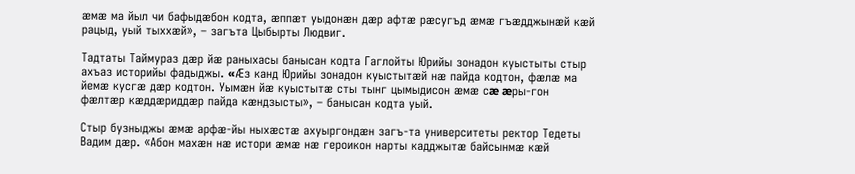æмæ ма йыл чи бафыдæбон кодта, æппæт уыдонæн дæр афтæ рæсугъд æмæ гъæдджынæй кæй рацыд, уый тыххæй», – загъта Цыбырты Людвиг.

Тадтаты Таймураз дæр йæ раныхасы банысан кодта Гаглойты Юрийы зонадон куыстыты стыр ахъаз историйы фадыджы. «Æз канд Юрийы зонадон куыстытæй нæ пайда кодтон, фæлæ ма йемæ кусгæ дæр кодтон. Уымæн йæ куыстытæ сты тынг цымыдисон æмæ сæ æры-гон фæлтæр кæддæриддæр пайда кæндзысты», – банысан кодта уый.

Стыр бузныджы æмæ арфæ-йы ныхæстæ ахуыргондæн загъ-та университеты ректор Тедеты Вадим дæр. «Абон махæн нæ истори æмæ нæ героикон нарты кадджытæ байсынмæ кæй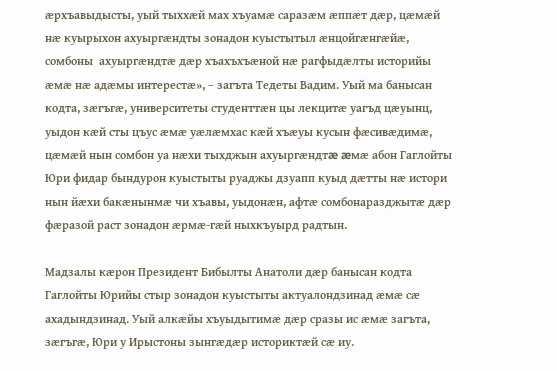æрхъавыдысты, уый тыххæй мах хъуамæ саразæм æппæт дæр, цæмæй нæ куырыхон ахуыргæндты зонадон куыстытыл æнцойгæнгæйæ, сомбоны  ахуыргæндтæ дæр хъахъхъæной нæ рагфыдæлты историйы æмæ нæ адæмы интерестæ», – загъта Тедеты Вадим. Уый ма банысан кодта, зæгъгæ, университеты студенттæн цы лекцитæ уагъд цæуынц, уыдон кæй сты цъус æмæ уæлæмхас кæй хъæуы кусын фæсивæдимæ, цæмæй нын сомбон уа нæхи тыхджын ахуыргæндтæ æмæ абон Гаглойты Юри фидар бындурон куыстыты руаджы дзуапп куыд дæтты нæ истори нын йæхи бакæнынмæ чи хъавы, уыдонæн, афтæ сомбонаразджытæ дæр фæразой раст зонадон æрмæ-гæй ныхкъуырд радтын.

Мадзалы кæрон Президент Бибылты Анатоли дæр банысан кодта Гаглойты Юрийы стыр зонадон куыстыты актуалондзинад æмæ сæ ахадындзинад. Уый алкæйы хъуыдытимæ дæр сразы ис æмæ загъта, зæгъгæ, Юри у Ирыстоны зынгæдæр историктæй сæ иу.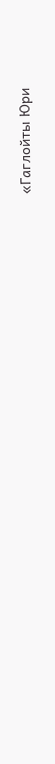«Гаглойты Юри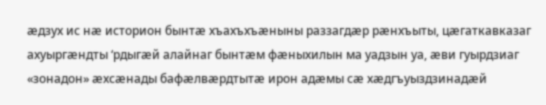æдзух ис нæ историон бынтæ хъахъхъæныны раззагдæр рæнхъыты, цæгаткавказаг ахуыргæндты ‘рдыгæй алайнаг бынтæм фæныхилын ма уадзын уа, æви гуырдзиаг «зонадон» æхсæнады бафæлвæрдтытæ ирон адæмы сæ хæдгъуыздзинадæй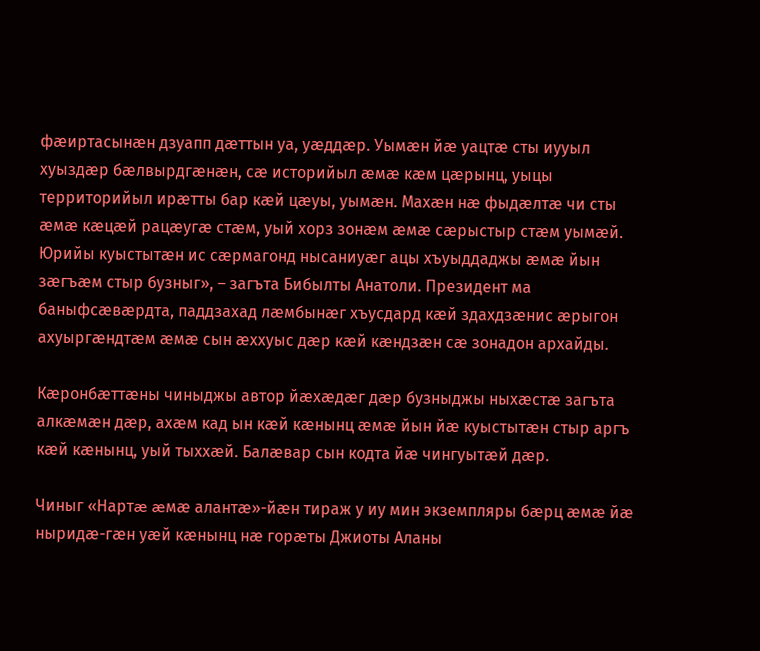фæиртасынæн дзуапп дæттын уа, уæддæр. Уымæн йæ уацтæ сты иууыл хуыздæр бæлвырдгæнæн, сæ историйыл æмæ кæм цæрынц, уыцы территорийыл ирæтты бар кæй цæуы, уымæн. Махæн нæ фыдæлтæ чи сты æмæ кæцæй рацæугæ стæм, уый хорз зонæм æмæ сæрыстыр стæм уымæй. Юрийы куыстытæн ис сæрмагонд нысаниуæг ацы хъуыддаджы æмæ йын зæгъæм стыр бузныг», – загъта Бибылты Анатоли. Президент ма баныфсæвæрдта, паддзахад лæмбынæг хъусдард кæй здахдзæнис æрыгон ахуыргæндтæм æмæ сын æххуыс дæр кæй кæндзæн сæ зонадон архайды.

Кæронбæттæны чиныджы автор йæхæдæг дæр бузныджы ныхæстæ загъта алкæмæн дæр, ахæм кад ын кæй кæнынц æмæ йын йæ куыстытæн стыр аргъ кæй кæнынц, уый тыххæй. Балæвар сын кодта йæ чингуытæй дæр.

Чиныг «Нартæ æмæ алантæ»-йæн тираж у иу мин экземпляры бæрц æмæ йæ ныридæ-гæн уæй кæнынц нæ горæты Джиоты Аланы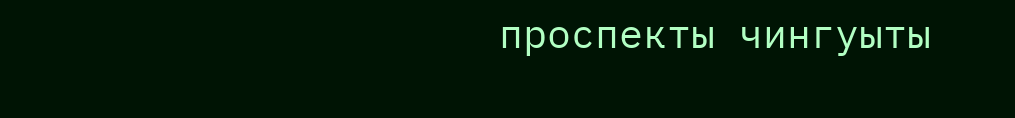проспекты чингуыты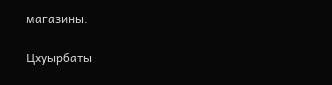магазины.

Цхуырбаты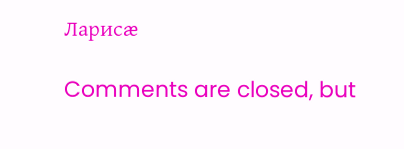Ларисæ

Comments are closed, but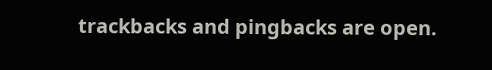trackbacks and pingbacks are open.